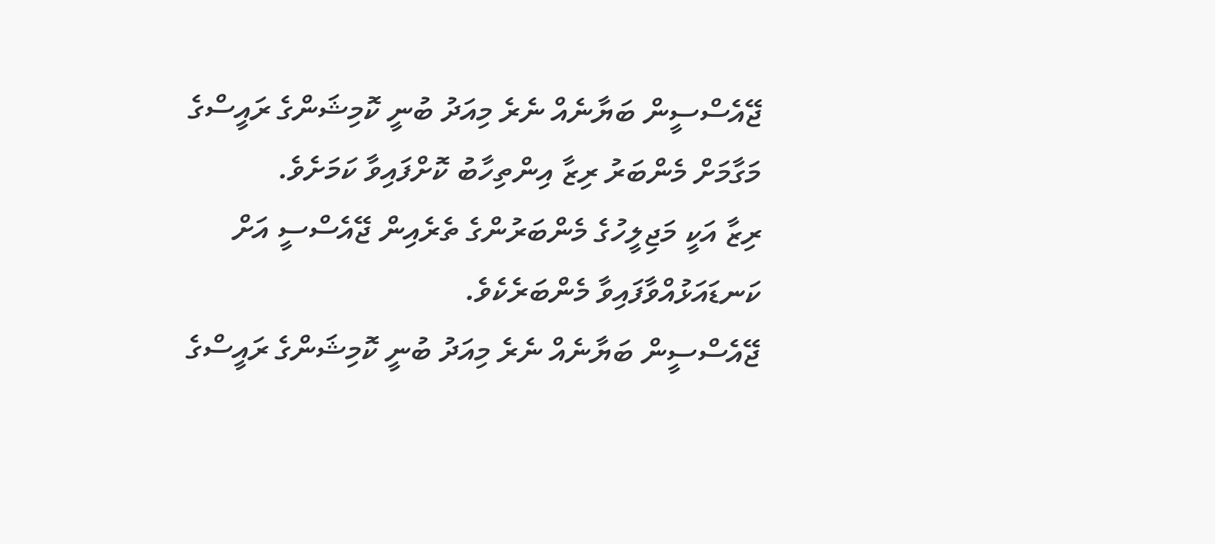ޖޭއެސްސީން ބަޔާނެއް ނެރެ މިއަދު ބުނީ ކޮމިޝަންގެ ރައީސްގެ މަގާމަށް މެންބަރު ރިޒާ އިންތިހާބު ކޮށްފައިވާ ކަމަށެވެ.
ރިޒާ އަކީ މަޖިލީހުގެ މެންބަރުންގެ ތެރެއިން ޖޭއެސްސީ އަށް ކަނޑައަޅުއްވާފައިވާ މެންބަރެކެވެ.
ޖޭއެސްސީން ބަޔާނެއް ނެރެ މިއަދު ބުނީ ކޮމިޝަންގެ ރައީސްގެ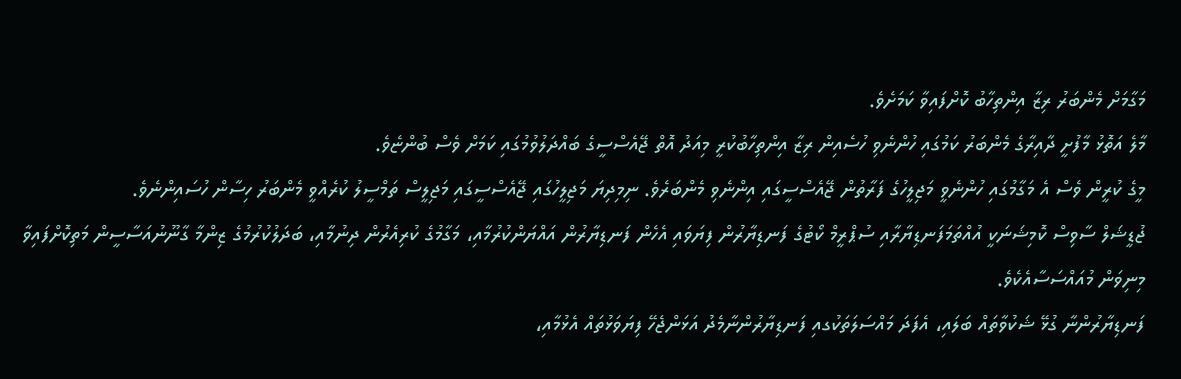މަގާމަށް މެންބަރު ރިޒާ އިންތިހާބު ކޮށްފައިވާ ކަމަށެވެ.
މާލެ އަތޮޅު މާފުށީ ދާއިރާގެ މެންބަރު ކަމުގައި ހުންނެވި ހުސެއިން ރިޒާ އިންތިހާބުކުރީ މިއަދު އޮތް ޖޭއެސްސީގެ ބައްދަލުވުމުގައި ކަމަށް ވެސް ބުންޏެވެ.
މީގެ ކުރީން ވެސް އެ މަގާމުގައި ހުންނެވީ މަޖިލީހުގެ ފަރާތުން ޖޭއެސްސީގައި އިންނެވި މެންބަރެވެ. ނިމިދިޔަ މަޖިލީހުގައި ޖޭއެސްސީގައި މަޖިލީސް ތަމްސީލު ކުރެއްވީ މެންބަރު ހިސާން ހުސައިންނެވެ.
ޖުޑީޝަލް ސާވިސް ކޮމިޝަނަކީ އުއްތަމަފަނޑިޔާރާއި ސުޕްރީމް ކޯޓުގެ ފަނޑިޔާރުން ފިޔަވައި އެހެން ފަނޑިޔާރުން އައްޔަންކުރުމާއި، މަގާމުގެ ކުރިއެރުން ދިނުމާއި، ބަދަލުކުރުމުގެ ޒިންމާ ގާނޫނުއަސާސީން މަތިކޮށްފައިވާ މިނިވަން މުއައްސަސާއެކެވެ.
ފަނޑިޔާރުންނާ ގުޅޭ ޝަކުވާތައް ބަލައި، އެފަދަ މައްސަލަތަކުގއި ފަނޑިޔާރުންނާމެދު އަޅަންޖެހޭ ފިޔަވަޅުތައް އެޅުމާއި،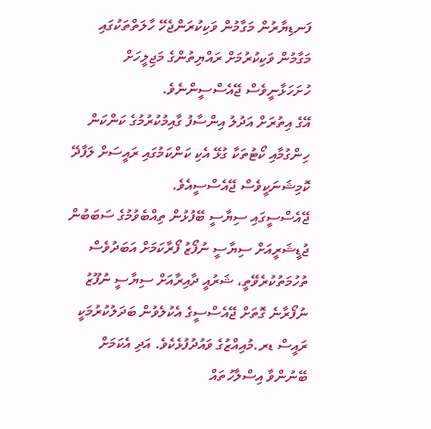ފަނޑިޔާރުން މަގާމުން ވަކިކުރަންޖެހޭ ހާލަތްތަކުގައި މަގާމުން ވަކިކުރުމަށް ރައްޔިތުންގެ މަޖިލީހަށް ހުށަހަޅާނީވެސް ޖޭއެސްސީންނެވެ.
އޭގެ އިތުރަށް އަދުލު އިންސާފު ގާއިމުކުރުމުގެ ކަންކަން ހިންގުމާއި ކޯޓުތަކާ ގުޅޭ އެކި ކަންކަމުގައި ރައީސަށް ލަފާދޭ ކޮމިޝަނަކީވެސް ޖޭއެސްސީއެވެ.
ޖޭއެސްސީގައި ސިޔާސީ ބޭފުޅުން ތިއްބެވުމުގެ ސަބަބުން ޖުޑީޝަރީއަށް ސިޔާސީ ނުފޯޒު ފޯރާކަމަށް އަބަދުވެސް ތުހުމަތުކުރެވޭތީ، ޝަރުއީ ދާއިރާއަށް ސިޔާސީ ނުފޫޒު ނުފޯރާނެ ގޮތަށް ޖޭއެސްސީގެ އެކުލެވުން ބަދަލުކުރުމަކީ ރައީސް ޑރ.މުއިއްޒުގެ ވައުދުފުޅެކެވެ. އަދި އެކަމަށް ބޭނުންވާ އިސްލާހުތައް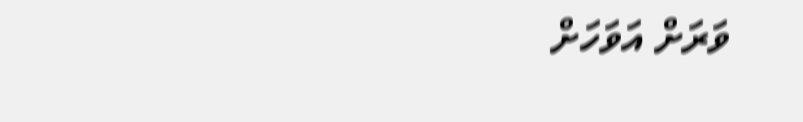ވަރަށް އަވަހަށް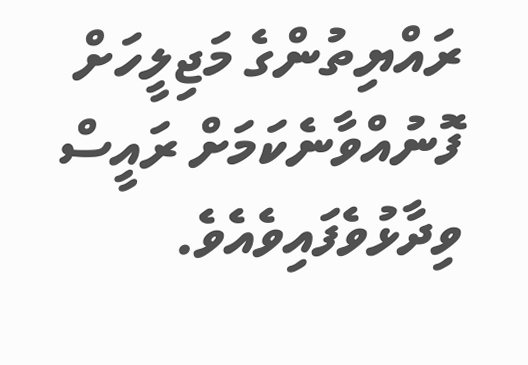ރައްޔިތުންގެ މަޖިލީހަށް ފޮނުއްވާނެކަމަށް ރައީސް ވިދާޅުވެފައިވެއެވެ.